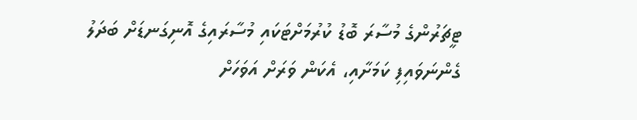ޓީޗަރުންގެ މުސާރަ ބޮޑު ކުރުމަށްޓަކައި މުސާރައިގެ އޮނިގަނޑަށް ބަދަލު ގެންނަވައިފި ކަމަށާއި، އެކަން ވަރަށް އަވަހަށް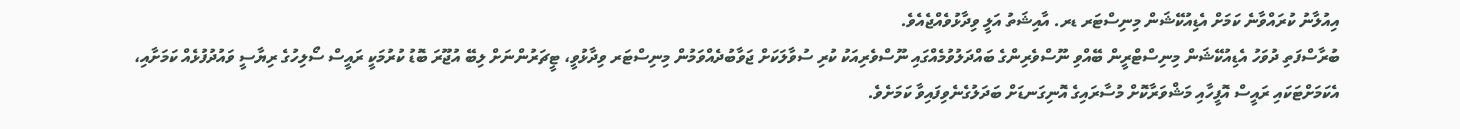އިއުލާނު ކުރައްވާނެ ކަމަށް އެޑިއުކޭޝަން މިނިސްޓަރ ޑރ. އާއިޝަތު އަލީ ވިދާޅުވެއްޖެއެވެ.
ބުރާސްފަތި ދުވަހު އެޑިއުކޭޝަން މިނިސްޓްރީން ބޭއްވި ނޫސްވެރިންގެ ބައްދަލުވުމެއްގައި ނޫސްވެރިއަކު ކުރި ސުވާލަކަށް ޖަވާބުދެއްވަމުން މިނިސްޓަރ ވިދާޅުވީ، ޓީޗަރުންނަށް ލިބޭ އުޖޫރަ ބޮޑު ކުރުމަކީ ރައީސް ސޯލިހުގެ ރިޔާސީ ވައުދުފުޅެއް ކަމަށާއި، އެކަމަށްޓަކައި ރައީސް އޮފީހާއި މަޝްވަރާކޮށް މުސާރައިގެ އޮނިގަނޑަށް ބަދަލުގެނެވިފައިވާ ކަމަށެވެ.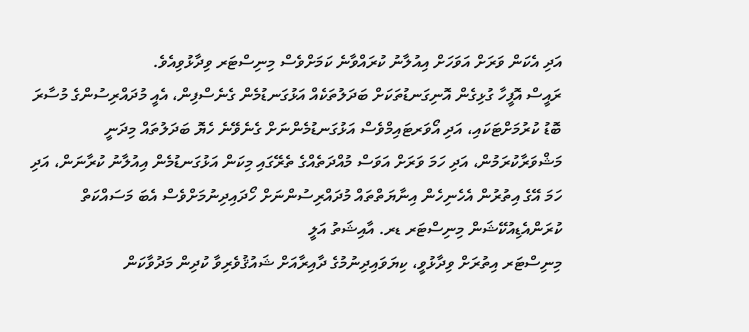އަދި އެކަން ވަރަށް އަވަހަށް އިއުލާނު ކުރައްވާނެ ކަމަށްވެސް މިނިސްޓަރ ވިދާޅުވިއެވެ.
ރައީސް އޮފީހާ ގުޅިގެން އޮނިގަނޑުތަކަށް ބަދަލުތަކެއް އަޅުގަނޑުމެން ގެނެސްފިން، އެއީ މުދައްރިސުންގެ މުސާރަ ބޮޑު ކުރުމަށްޓަކައި، އަދި އޯވަރޓައިމްވެސް އަޅުގަނޑުމެންނަށް ގެނެވޭނެ ހެޔޮ ބަދަލުތައް މިދަނީ މަޝްވަރާކުރަމުން، އަދި ހަމަ ވަރަށް އަވަސް މުއްދަތެއްގެ ތެރޭގައި މިކަން އަޅުގަނޑުމެން އިއުލާނު ކުރާނަން، އަދި ހަމަ އޭގެ އިތުރުން އެހެނިހެން އިނާޔަތްތައް މުދައްރިސުންނަށް ހޯދައިދިނުމަށްވެސް އެބަ މަސައްކަތް ކުރަންއެޑިއުކޭޝަން މިނިސްޓަރ ޑރ. އާއިޝަތު އަލީ
މިނިސްޓަރ އިތުރަށް ވިދާޅުވީ، ކިޔަވައިދިނުމުގެ ދާއިރާއަށް ޝައުޤުވެރިވާ ކުދިން މަދުވާކަން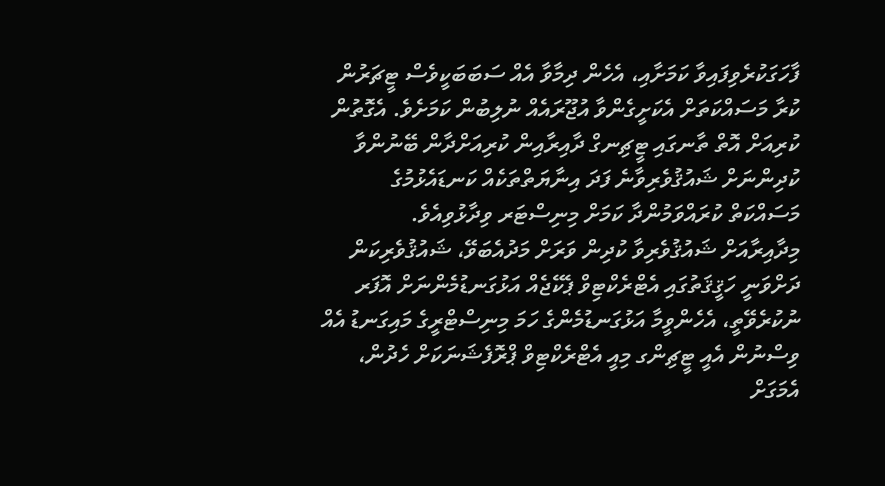ފާހަގަކުރެވިފައިވާ ކަމަށާއި، އެހެން ދިމާވާ އެއް ސަބަބަކީވެސް ޓީޗަރުން ކުރާ މަސައްކަތަށް އެކަށީގެންވާ އުޖޫރައެއް ނުލިބުން ކަމަށެވެ. އެގޮތުން ކުރިއަށް އޮތް ތާނގައި ޓީޗިނގް ދާއިރާއިން ކުރިއަށްދާން ބޭނުންވާ ކުދިންނަށް ޝައުޤުވެރިވާނެ ފަދަ އިނާޔަތްތަކެއް ކަނޑައެޅުމުގެ މަސައްކަތް ކުރައްވަމުންދާ ކަމަށް މިނިސްޓަރ ވިދާޅުވިއެވެ.
މިދާއިރާއަށް ޝައުޤުވެރިވާ ކުދިން ވަރަށް މަދުއެބަވޭ، ޝައުޤުވެރިކަން ދަށްވަނީ ހަޤީޤަތުގައި އެޓްރެކްޓިވް ޕެކޭޖެއް އަޅުގަނޑުމެންނަށް އޮފަރ ނުކުރެވޭތީ، އެހެންވީމާ އަޅުގަނޑުމެންގެ ހަމަ މިނިސްޓްރީގެ މައިގަނޑު އެއް ވިސްނުން އެއީ ޓީޗިންގ މިއީ އެޓްރެކްޓިވް ޕްރޮފެޝަނަކަށް ހެދުން، އެމަގަށް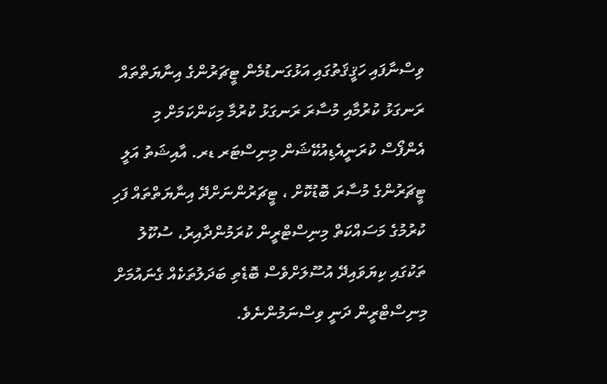ވިސްނާފައި ހަޤީޤަތުގައި އަޅުގަނޑުމެން ޓީޗަރުންގެ އިނާޔަތްތައް ރަނގަޅު ކުރުމާއި މުސާރަ ރަނގަޅު ކުރުމާ މިކަންކަމަށް މި އެންފޯސް ކުރަނީއެޑިއުކޭޝަން މިނިސްޓަރ ޑރ. އާއިޝަތު އަލީ
ޓީޗަރުންގެ މުސާރަ ބޮޑުކޮށް ، ޓީޗަރުންނަށްދޭ އިނާޔަތްތައް ފަހި ކުރުމުގެ މަސައްކަތް މިނިސްޓްރީން ކުރަމުންދާއިރު، ސުކޫލު ތަކުގައި ކިޔަވައިދޭ އުސޫލަށްވެސް ބޮޑެތި ބަދަލުތަކެއް ގެނައުމަށް މިނިސްޓްރީން ދަނީ ވިސްނަމުންނެވެ.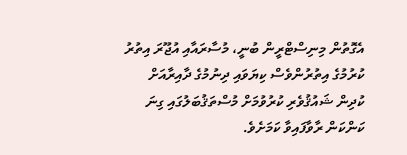އެގޮތުން މިނިސްޓްރީން ބުނީ، މުސާރައާއި އުޖޫރަ އިތުރު ކުރުމުގެ އިތުރުންވެސް ކިޔަވައި ދިނުމުގެ ދާއިރާއަށް ކުދިން ޝައުޤުވެރި ކުރުވުމަށް މުސްތަޤުބަލުގައި ގިނަ ކަންކަން ރާވާފައިވާ ކަމަށެވެ.